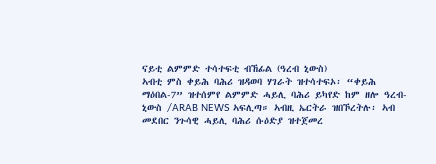ናይቲ ልምምድ ተሳተፍቲ ብኸፊል (ዓረብ ኒውስ)
ኣብቲ ምስ ቀይሕ ባሕሪ ዝዳወባ ሃገራት ዝተሳተፍኦ፡ “ቀይሕ ማዕበል-7” ዝተሰምየ ልምምድ ሓይሊ ባሕሪ ይካየድ ከም ዘሎ ዓረብ-ኒውስ /ARAB NEWS ኣፍሊጣ። ኣብዚ ኤርትራ ዝበኾረትሉ፡ ኣብ መደበር ንጉሳዊ ሓይሊ ባሕሪ ሱዕድያ ዝተጀመረ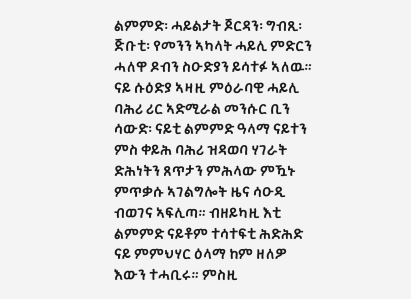ልምምድ፡ ሓይልታት ጆርዳን፡ ግብጺ፡ ጅቡቲ፡ የመንን ኣካላት ሓይሊ ምድርን ሓለዋ ዶብን ስዑድያን ይሳተፉ ኣለዉ።
ናይ ሱዕድያ ኣዛዚ ምዕራባዊ ሓይሊ ባሕሪ ሪር ኣድሚራል መንሱር ቢን ሳውድ፡ ናይቲ ልምምድ ዓላማ ናይተን ምስ ቀይሕ ባሕሪ ዝዳወባ ሃገራት ድሕነትን ጸጥታን ምሕላው ምዃኑ ምጥቃሱ ኣገልግሎት ዜና ሳዑዲ ብወገና ኣፍሊጣ። ብዘይካዚ እቲ ልምምድ ናይቶም ተሳተፍቲ ሕድሕድ ናይ ምምህሃር ዕላማ ከም ዘለዎ እውን ተሓቢሩ። ምስዚ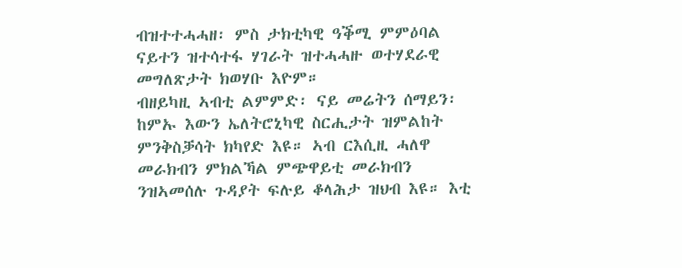ብዝተተሓሓዘ፡ ምስ ታክቲካዊ ዓቕሚ ምምዕባል ናይተን ዝተሳተፋ ሃገራት ዝተሓሓዙ ወተሃደራዊ መግለጽታት ክወሃቡ እዮም።
ብዘይካዚ ኣብቲ ልምምድ፡ ናይ መሬትን ሰማይን፡ ከምኡ እውን ኤለትሮኒካዊ ስርሒታት ዝምልከት ምንቅስቓሳት ክካየድ እዩ። ኣብ ርእሲዚ ሓለዋ መራክብን ምክልኻል ምጭዋይቲ መራክብን ንዝኣመሰሉ ጉዳያት ፍሉይ ቆላሕታ ዝህብ እዩ። እቲ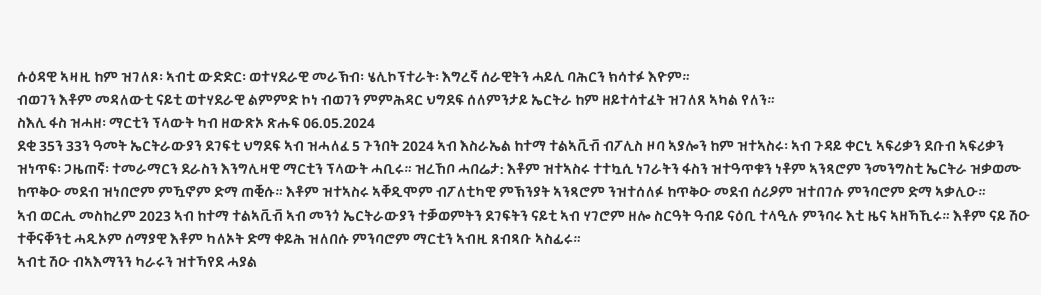ሱዕዳዊ ኣዛዚ ከም ዝገለጾ፡ ኣብቲ ውድድር፡ ወተሃደራዊ መራኽብ፡ ሄሊኮፕተራት፡ እግረኛ ሰራዊትን ሓይሊ ባሕርን ክሳተፉ እዮም።
ብወገን እቶም መዳለውቲ ናይቲ ወተሃደራዊ ልምምድ ኮነ ብወገን ምምሕዳር ህግደፍ ሰለምንታይ ኤርትራ ከም ዘይተሳተፈት ዝገለጸ ኣካል የለን።
ስእሊ ፋስ ዝሓዘ፡ ማርቲን ፕላውት ካብ ዘውጽኦ ጽሑፍ 06.05.2024
ደቂ 35ን 33ን ዓመት ኤርትራውያን ደገፍቲ ህግደፍ ኣብ ዝሓለፈ 5 ጉንበት 2024 ኣብ እስራኤል ከተማ ተልኣቪቭ ብፖሊስ ዞባ ኣያሎን ከም ዝተኣስሩ፡ ኣብ ጉዳይ ቀርኒ ኣፍሪቃን ደቡብ ኣፍሪቃን ዝነጥፍ፡ ጋዜጠኛ፡ ተመራማርን ደራስን እንግሊዛዊ ማርቲን ፕላውት ሓቢሩ። ዝረኸቦ ሓበሬታ: እቶም ዝተኣስሩ ተተኳሲ ነገራትን ፋስን ዝተዓጥቁን ነቶም ኣንጻሮም ንመንግስቲ ኤርትራ ዝቃወሙ ከጥቅዑ መደብ ዝነበሮም ምዃኖም ድማ ጠቒሱ። እቶም ዝተኣስሩ ኣቐዲሞም ብፖለቲካዊ ምኽንያት ኣንጻሮም ንዝተሰለፉ ከጥቅዑ መደብ ሰሪዖም ዝተበገሱ ምንባሮም ድማ ኣቃሊዑ።
ኣብ ወርሒ መስከረም 2023 ኣብ ከተማ ተልኣቪቭ ኣብ መንጎ ኤርትራውያን ተቓወምትን ደገፍትን ናይቲ ኣብ ሃገሮም ዘሎ ስርዓት ዓብይ ናዕቢ ተላዒሉ ምንባሩ እቲ ዜና ኣዘኻኺሩ። እቶም ናይ ሽዑ ተቐናቐንቲ ሓዲኦም ሰማያዊ እቶም ካለኦት ድማ ቀይሕ ዝለበሱ ምንባሮም ማርቲን ኣብዚ ጸብጻቡ ኣስፊሩ።
ኣብቲ ሽዑ ብኣእማንን ካራሩን ዝተኻየደ ሓያል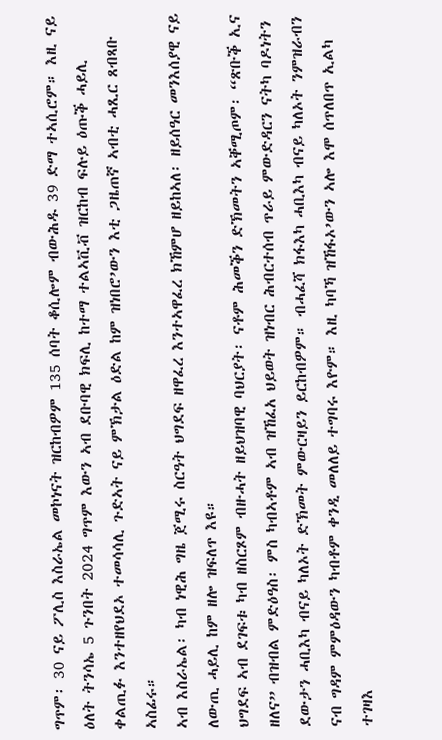ግጥም፡ 30 ናይ ፖሊስ እስራኤል መኮነናት ዝርከብዎም 135 ሰባት ቆሲሎም ብውሕዱ 39 ድማ ተኣሲሮም። እዚ ናይ ዕለት ትንሳኤ 5 ጉንበት 2024 ግጥም እውን ኣብ ደቡባዊ ክፍሊ ከተማ ተልኣቪቭ ዝርከብ ፍሉይ ዕጡቕ ሓይሊ ቀልጢፉ እንተዘየህደኦ ተመሳሳሊ ጉድኣት ናይ ምኽታል ዕድል ከም ዝነበሮ’ውን እቲ ጋዜጠኛ ኣብቲ ሓጺር ጸብጻቡ ኣስፊሩ።
ኣብ እስራኤል፡ ካብ ነዊሕ ግዜ ጀሚሩ ስርዓት ህግደፍ ዘዋፈረ እንተኣዋፈረ ክኸምሆ ዘይከኣለ፡ ዘይሰዓር መንእሰያዊ ናይ ለውጢ ሓይሊ ከም ዘሎ ዝፍለጥ እዩ።
ህግደፍ ኣብ ደገፍቱ ካብ ዘስርጾም ብዙሓት ዘይህዝባዊ ባህርያት፡ ናቶም ሕመቕን ድኽመትን ኣቐሚጦም፡ “ጽቡቕ ኢና ዘለና” ብዝብል ምድዕዓስ፡ ምስ ካብኣቶም ኣብ ዝኸፈአ ህይወት ዝነብር ሕብርተሰብ ጥራይ ምውድዳርን ናትካ ባዶነትን ደውታን ሓቢእካ ብናይ ካለኦት ድኽመት ምውርዛይን ይርከብዎም። ብሓፈሻ ክፋእካ ሓቢእካ ብናይ ካለኦት ንምዝራብን ናብ ግዳም ምምዕዳውን ካብቶም ቀንዲ መለለይ ተግባሩ እዮም። እዚ ካባኻ ዝኸፋኦ’ውን ኣሎ እሞ ሰጥለበጥ ኢልካ ተገዛእ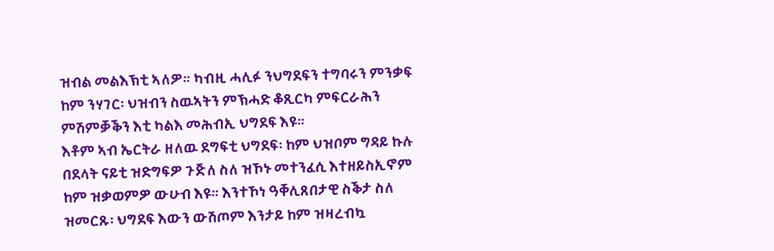ዝብል መልእኽቲ ኣለዎ። ካብዚ ሓሊፉ ንህግደፍን ተግባሩን ምንቃፍ ከም ንሃገር፡ ህዝብን ስዉኣትን ምኽሓድ ቆጺርካ ምፍርራሕን ምሽምቓቕን እቲ ካልእ መሕብኢ ህግደፍ እዩ።
እቶም ኣብ ኤርትራ ዘለዉ ደግፍቲ ህግደፍ፡ ከም ህዝቦም ግዳይ ኩሉ በደላት ናይቲ ዝድግፍዎ ጉጅለ ስለ ዝኾኑ መተንፈሲ እተዘይስኢኖም ከም ዝቃወምዎ ውሁብ እዩ። እንተኾነ ዓቐሊጸበታዊ ስቕታ ስለ ዝመርጹ፡ ህግደፍ እውን ውሽጦም እንታይ ከም ዝዛረብኳ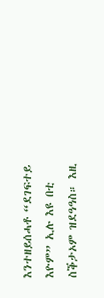እንተዘይሰሓቶ “ደገፍተይ እዮም” ኢሉ እዩ በቲ ስቕታኦም ዝደዓዓስ። እዚ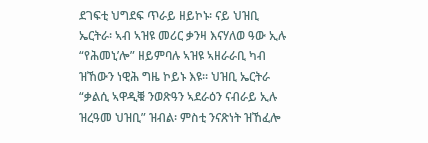ደገፍቲ ህግደፍ ጥራይ ዘይኮኑ፡ ናይ ህዝቢ ኤርትራ፡ ኣብ ኣዝዩ መሪር ቃንዛ እናሃለወ ዓው ኢሉ “የሕመኒ’ሎ” ዘይምባሉ ኣዝዩ ኣዘራራቢ ካብ ዝኸውን ነዊሕ ግዜ ኮይኑ እዩ። ህዝቢ ኤርትራ “ቃልሲ ኣዋዲቑ ንወጽዓን ኣደራዕን ናብራይ ኢሉ ዝረዓመ ህዝቢ” ዝብል፡ ምስቲ ንናጽነት ዝኸፈሎ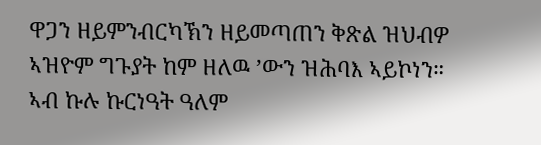ዋጋን ዘይምንብርካኽን ዘይመጣጠን ቅጽል ዝህብዎ ኣዝዮም ግጉያት ከም ዘለዉ ’ውን ዝሕባእ ኣይኮነን።
ኣብ ኩሉ ኩርነዓት ዓለም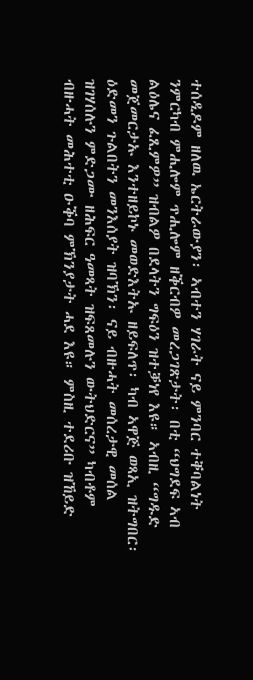ተሰዲዶም ዘለዉ ኤርትራውያን፡ ኣብተን ሃገራት ናይ ምንባር ተቐባልነት ንምርካብ ምሒሎም ጥሒሎም ዘቕርብዎ መረጋገጽታት፡ በቲ “ህግደፍ ኣብ ልዕሌና ፈጺምዎ” ዝብልዎ በደላትን ግፍዕን ዝተቓነየ እዩ። ኣብዚ “ግዱድ መጀመርታኡ እንተዘይኮኑ መወድእትኡ ዘይፍለጥ፡ ካብ ኣዋጅ ወጻኢ ዝትግበር፡ ዕድመን ጉልበትን መንእሰያት ዝባኽን፡ ናይ ብዙሓት መሰረታዊ መሰል ዝገሃሰሉን ምድጋሙ ዘሕፍር ዓመጻት ዝፍጸመሉን ውትህድርና” ካብቶም ብዙሓት መሕተቲ ዑቕባ ምኽንያታት ሓደ እዩ። ምስዚ ተደሪቡ ዝኸይድ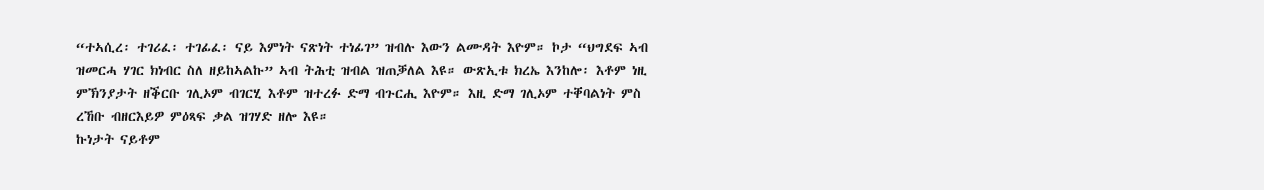“ተኣሲረ፡ ተገሪፈ፡ ተገፊፈ፡ ናይ እምነት ናጽነት ተነፊገ” ዝብሉ እውን ልሙዳት እዮም። ኮታ “ህግደፍ ኣብ ዝመርሓ ሃገር ክነብር ስለ ዘይከኣልኩ” ኣብ ትሕቲ ዝብል ዝጠቓለል እዩ። ውጽኢቱ ክረኤ እንከሎ፡ እቶም ነዚ ምኽንያታት ዘቕርቡ ገሊኦም ብገርሂ እቶም ዝተረፉ ድማ ብጉርሒ እዮም። እዚ ድማ ገሊኦም ተቐባልነት ምስ ረኸቡ ብዘርእይዎ ምዕጻፍ ቃል ዝገሃድ ዘሎ እዩ።
ኩነታት ናይቶም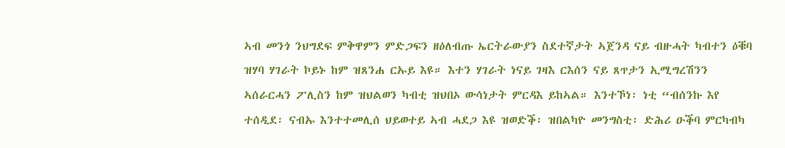ኣብ መንጎ ንህግደፍ ምቅዋምን ምድጋፍን ዘዕለብጡ ኤርትራውያን ስደተኛታት ኣጀንዳ ናይ ብዙሓት ካብተን ዕቑባ ዝሃባ ሃገራት ኮይኑ ከም ዝጸንሐ ርኡይ እዩ። እተን ሃገራት ነናይ ገዛእ ርእሰን ናይ ጸጥታን ኢሚግረሽንን ኣሰራርሓን ፖሊስን ከም ዝህልወን ካብቲ ዝህበኦ ውሳነታት ምርዳእ ይከኣል። እንተኾነ፡ ነቲ “ብሰንኩ እየ ተሰዲደ፡ ናብኡ እንተተመሊሰ ህይወተይ ኣብ ሓደጋ እዩ ዝወድቕ፡ ዝበልካዮ መንግስቲ፡ ድሕሪ ዑቕባ ምርካብካ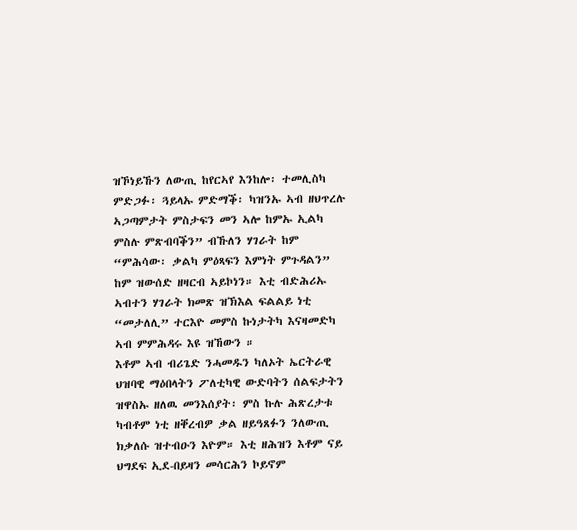ዝኾነይኹን ለውጢ ከየርኣየ እንከሎ፡ ተመሊስካ ምድጋፉ፡ ጓይላኡ ምድማቕ፡ ካዝንኡ ኣብ ዘህጥረሉ ኣጋጣምታት ምስታፍን መን ኣሎ ከምኡ ኢልካ ምስሉ ምጽብባቕን” ብኹለን ሃገራት ከም “ምሕሳው፡ ቃልካ ምዕጻፍን እምነት ምጉዳልን” ከም ዝውሰድ ዘዛርብ ኣይኮነን። እቲ ብድሕሪኡ ኣብተን ሃገራት ክመጽ ዝኽእል ፍልልይ ነቲ “መታለሊ” ተርእዮ መምስ ኩነታትካ እናዛመድካ ኣብ ምምሕዳሩ እዩ ዝኸውን ።
እቶም ኣብ ብሪጌድ ንሓመዱን ካለኦት ኤርትራዊ ህዝባዊ ማዕበላትን ፖለቲካዊ ውድባትን ሰልፍታትን ዝዋስኡ ዘለዉ መንእሰያት፡ ምስ ኩሉ ሕጽረታቱ ካብቶም ነቲ ዘቐረብዎ ቃል ዘይዓጸፉን ንለውጢ ክቃለሱ ዝተብዑን እዮም። እቲ ዘሕዝን እቶም ናይ ህግደፍ ኢደ-በይዛን መሳርሕን ኮይኖም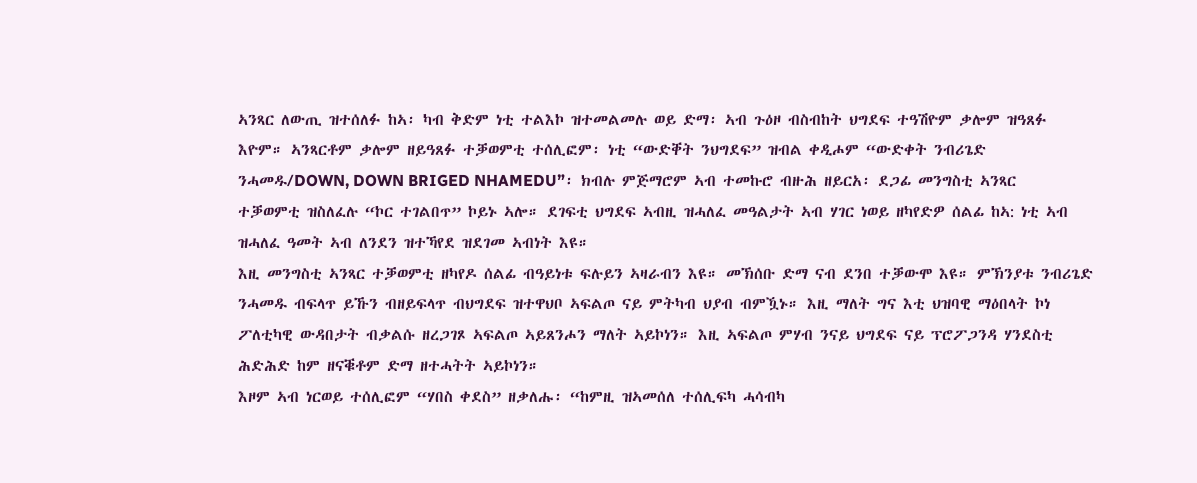ኣንጻር ለውጢ ዝተሰለፉ ከኣ፡ ካብ ቅድም ነቲ ተልእኮ ዝተመልመሉ ወይ ድማ፡ ኣብ ጉዕዞ ብስብከት ህግደፍ ተዓሽዮም ቃሎም ዝዓጸፉ እዮም። ኣንጻርቶም ቃሎም ዘይዓጸፉ ተቓወምቲ ተሰሊፎም፡ ነቲ “ውድቐት ንህግደፍ” ዝብል ቀዲሖም “ውድቀት ንብሪጌድ ንሓመዱ/DOWN, DOWN BRIGED NHAMEDU”፡ ክብሉ ምጅማሮም ኣብ ተመኩሮ ብዙሕ ዘይርአ፡ ደጋፊ መንግስቲ ኣንጻር ተቓወምቲ ዝስለፈሉ “ኮር ተገልበጥ” ኮይኑ ኣሎ። ደገፍቲ ህግደፍ ኣብዚ ዝሓለፈ መዓልታት ኣብ ሃገር ነወይ ዘካየድዎ ሰልፊ ከኣ: ነቲ ኣብ ዝሓለፈ ዓመት ኣብ ለንደን ዝተኻየደ ዝደገመ ኣብነት እዩ።
እዚ መንግስቲ ኣንጻር ተቓወምቲ ዘካየዶ ሰልፊ ብዓይነቱ ፍሉይን ኣዛራብን እዩ። መኽሰቡ ድማ ናብ ደንበ ተቓውሞ እዩ። ምኽንያቱ ንብሪጌድ ንሓመዱ ብፍላጥ ይኹን ብዘይፍላጥ ብህግደፍ ዝተዋህቦ ኣፍልጦ ናይ ምትካብ ህያብ ብምዃኑ። እዚ ማለት ግና እቲ ህዝባዊ ማዕበላት ኮነ ፖለቲካዊ ውዳበታት ብቃልሱ ዘረጋገጾ ኣፍልጦ ኣይጸንሖን ማለት ኣይኮነን። እዚ ኣፍልጦ ምሃብ ንናይ ህግደፍ ናይ ፕሮፖጋንዳ ሃንደስቲ ሕድሕድ ከም ዘናቑቶም ድማ ዘተሓትት ኣይኮነን።
እዞም ኣብ ነርወይ ተሰሊፎም “ሃበስ ቀደስ” ዘቃለሑ፡ “ከምዚ ዝኣመሰለ ተሰሊፍካ ሓሳብካ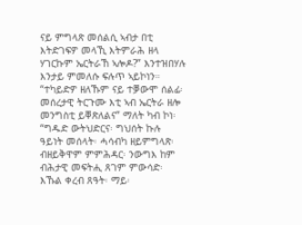ናይ ምግላጽ መሰልሲ ኣብታ በቲ እትድገፍዎ መላኺ እትምራሕ ዘላ ሃገርኩም ኤርትራኸ ኣሎዶ?” እንተዝበሃሉ እንታይ ምመለሱ ፍሉጥ ኣይኮነን። “ተካይድዎ ዘለኹም ናይ ተቓውሞ ሰልፊ፡ መሰረታዊ ትርጉሙ እቲ ኣብ ኤርትራ ዘሎ መንግስቲ ይቐጽለልና” ማለት ካብ ኮነ፡ “ግዱድ ውትህድርና፡ ግህሰት ኩሉ ዓይነት መሰላት፡ ሓሳብካ ዘይምግላጽ፡ ብዘይቅዋም ምምሕዳር፡ ንውግእ ከም ብሕታዊ መፍትሒ ጸገም ምውሳድ፡ እኹል ቀረብ ጸዓት፡ ማይ፡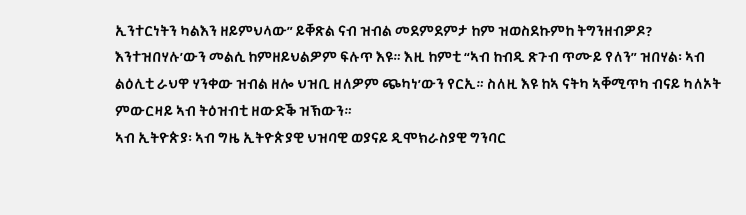ኢንተርነትን ካልእን ዘይምህላው” ይቐጽል ናብ ዝብል መደምደምታ ከም ዝወስደኩምከ ትግንዘብዎዶ? እንተዝበሃሉ’ውን መልሲ ከምዘይህልዎም ፍሉጥ እዩ። እዚ ከምቲ “ኣብ ከብዲ ጽጉብ ጥሙይ የለን” ዝበሃል፡ ኣብ ልዕሊቲ ራህዋ ሃንቀው ዝብል ዘሎ ህዝቢ ዘለዎም ጭካነ’ውን የርኢ። ስለዚ እዩ ከኣ ናትካ ኣቐሚጥካ ብናይ ካለኦት ምውርዛይ ኣብ ትዕዝብቲ ዘውድቕ ዝኽውን።
ኣብ ኢትዮጵያ፡ ኣብ ግዜ ኢትዮጵያዊ ህዝባዊ ወያናይ ዲሞክራስያዊ ግንባር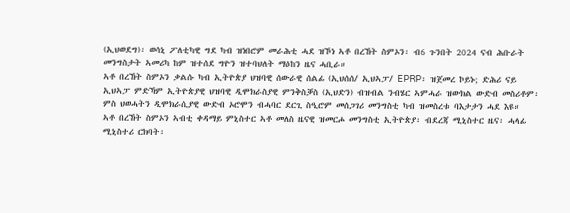(ኢህወደግ)፡ ወሳኒ ፖለቲካዊ ግደ ካብ ዝነበሮም መራሕቲ ሓደ ዝኾነ ኣቶ በረኸት ስምኦን፡ ብ6 ጉንበት 2024 ናብ ሕቡራት መንግስታት ኣመሪካ ከም ዝተሰደ ግዮን ዝተባህለት ማዕከን ዜና ሓቢራ።
ኣቶ በረኸት ስምኦን ቃልሱ ካብ ኢትዮጵያ ህዝባዊ ሰውራዊ ሰልፊ (ኢህሰሰ/ ኢህኣፓ/ EPRP፡ ዝጀመረ ኮይኑ; ድሕሪ ናይ ኢህኣፓ ምድኻም ኢትዮጵያዊ ህዝባዊ ዲሞክራስያዊ ምንቅስቓስ (ኢህድን) ብዝብል ንብሄር ኣምሓራ ዝውክል ውድብ መስሪቶም፡ ምስ ህወሓትን ዲሞክራሲያዊ ውድብ ኦሮሞን ብሓባር ደርጊ ስዒሮም መሰጋገሪ መንግስቲ ካብ ዝመስረቱ ባእታታን ሓደ እዩ።
ኣቶ በረኸት ስምኦን ኣብቲ ቀዳማይ ምኒስተር ኣቶ መለስ ዜናዊ ዝመርሖ መንግስቲ ኢትዮጵያ፡ ብደረጃ ሚኒስተር ዜና፡ ሓላፊ ሚኒስተሪ ርክባት፡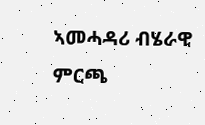ኣመሓዳሪ ብሄራዊ ምርጫ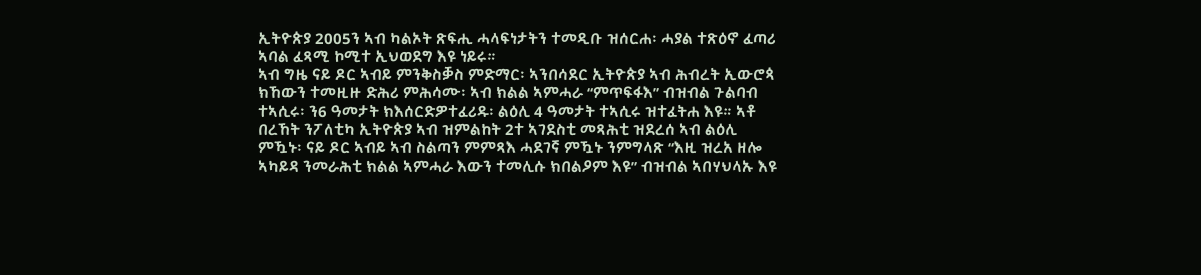ኢትዮጵያ 2005ን ኣብ ካልኦት ጽፍሒ ሓላፍነታትን ተመዲቡ ዝሰርሐ፡ ሓያል ተጽዕኖ ፈጣሪ ኣባል ፈጻሚ ኮሚተ ኢህወደግ እዩ ነይሩ።
ኣብ ግዜ ናይ ዶር ኣብይ ምንቅስቓስ ምድማር፡ ኣንበሳደር ኢትዮጵያ ኣብ ሕብረት ኢውሮጳ ክኸውን ተመዚዙ ድሕሪ ምሕሳሙ፡ ኣብ ክልል ኣምሓራ “ምጥፍፋእ” ብዝብል ጉልባብ ተኣሲሩ፡ ን6 ዓመታት ክእሰርድዎተፈሪዱ፡ ልዕሊ 4 ዓመታት ተኣሲሩ ዝተፈትሐ እዩ። ኣቶ በረኸት ንፖለቲካ ኢትዮጵያ ኣብ ዝምልከት 2ተ ኣገደስቲ መጻሕቲ ዝደረሰ ኣብ ልዕሊ ምዃኑ፡ ናይ ዶር ኣብይ ኣብ ስልጣን ምምጻእ ሓደገኛ ምዃኑ ንምግላጽ “እዚ ዝረአ ዘሎ ኣካይዳ ንመራሕቲ ክልል ኣምሓራ እውን ተመሊሱ ክበልዖም እዩ” ብዝብል ኣበሃህላኡ እዩ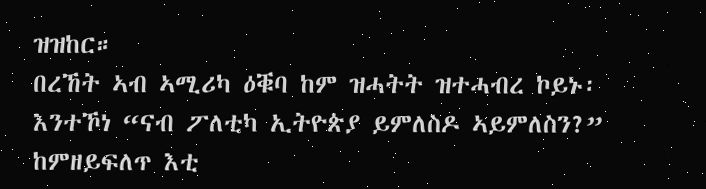ዝዝከር።
በረኸት ኣብ ኣሚሪካ ዕቑባ ከም ዝሓትት ዝተሓብረ ኮይኑ፡ እንተኾነ “ናብ ፖለቲካ ኢትዮጵያ ይምለስዶ ኣይምለስን?” ከምዘይፍለጥ እቲ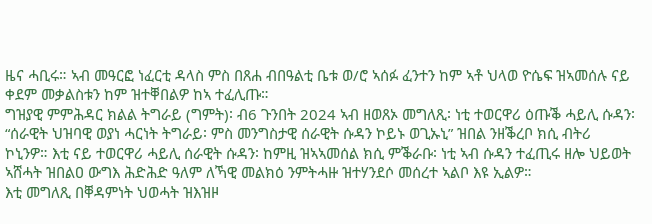ዜና ሓቢሩ። ኣብ መዓርፎ ነፈርቲ ዳላስ ምስ በጸሐ ብበዓልቲ ቤቱ ወ/ሮ ኣሰፉ ፈንተን ከም ኣቶ ህላወ ዮሴፍ ዝኣመሰሉ ናይ ቀደም መቃልስቱን ከም ዝተቐበልዎ ከኣ ተፈሊጡ።
ግዝያዊ ምምሕዳር ክልል ትግራይ (ግምት)፡ ብ6 ጉንበት 2024 ኣብ ዘወጸኦ መግለጺ፡ ነቲ ተወርዋሪ ዕጡቕ ሓይሊ ሱዳን፡ “ሰራዊት ህዝባዊ ወያነ ሓርነት ትግራይ፡ ምስ መንግስታዊ ሰራዊት ሱዳን ኮይኑ ወጊኡኒ” ዝበል ንዘቕረቦ ክሲ ብትሪ ኮኒንዎ። እቲ ናይ ተወርዋሪ ሓይሊ ሰራዊት ሱዳን፡ ከምዚ ዝኣኣመሰል ክሲ ምቕራቡ፡ ነቲ ኣብ ሱዳን ተፈጢሩ ዘሎ ህይወት ኣሸሓት ዝበልዐ ውግእ ሕድሕድ ዓለም ለኻዊ መልክዕ ንምትሓዙ ዝተሃንደሶ መሰረተ ኣልቦ እዩ ኢልዎ።
እቲ መግለጺ በቐዳምነት ህወሓት ዝእዝዞ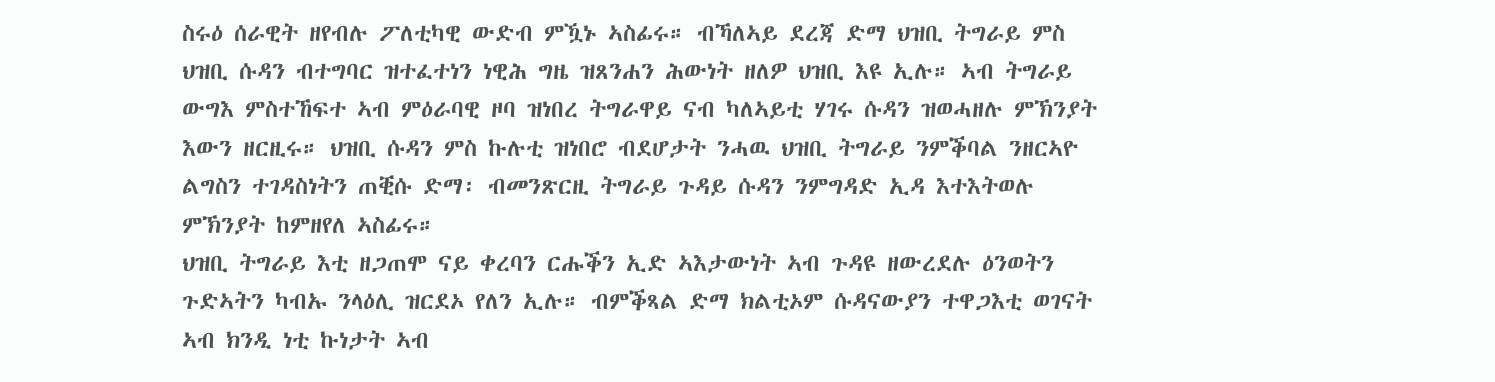ስሩዕ ሰራዊት ዘየብሉ ፖለቲካዊ ውድብ ምዃኑ ኣስፊሩ። ብኻለኣይ ደረጃ ድማ ህዝቢ ትግራይ ምስ ህዝቢ ሱዳን ብተግባር ዝተፈተነን ነዊሕ ግዜ ዝጸንሐን ሕውነት ዘለዎ ህዝቢ እዩ ኢሉ። ኣብ ትግራይ ውግእ ምስተኸፍተ ኣብ ምዕራባዊ ዞባ ዝነበረ ትግራዋይ ናብ ካለኣይቲ ሃገሩ ሱዳን ዝወሓዘሉ ምኽንያት እውን ዘርዚሩ። ህዝቢ ሱዳን ምስ ኩሉቲ ዝነበሮ ብደሆታት ንሓዉ ህዝቢ ትግራይ ንምቕባል ንዘርኣዮ ልግስን ተገዳስነትን ጠቒሱ ድማ፡ ብመንጽርዚ ትግራይ ጉዳይ ሱዳን ንምግዳድ ኢዳ እተእትወሉ ምኽንያት ከምዘየለ ኣስፊሩ።
ህዝቢ ትግራይ እቲ ዘጋጠሞ ናይ ቀረባን ርሑቕን ኢድ ኣእታውነት ኣብ ጉዳዩ ዘውረደሉ ዕንወትን ጉድኣትን ካብኡ ንላዕሊ ዝርደኦ የለን ኢሉ። ብምቕጻል ድማ ክልቲኦም ሱዳናውያን ተዋጋእቲ ወገናት ኣብ ክንዲ ነቲ ኩነታት ኣብ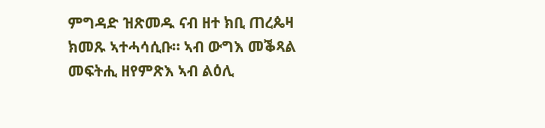ምግዳድ ዝጽመዱ ናብ ዘተ ክቢ ጠረጴዛ ክመጹ ኣተሓሳሲቡ። ኣብ ውግእ መቕጻል መፍትሒ ዘየምጽእ ኣብ ልዕሊ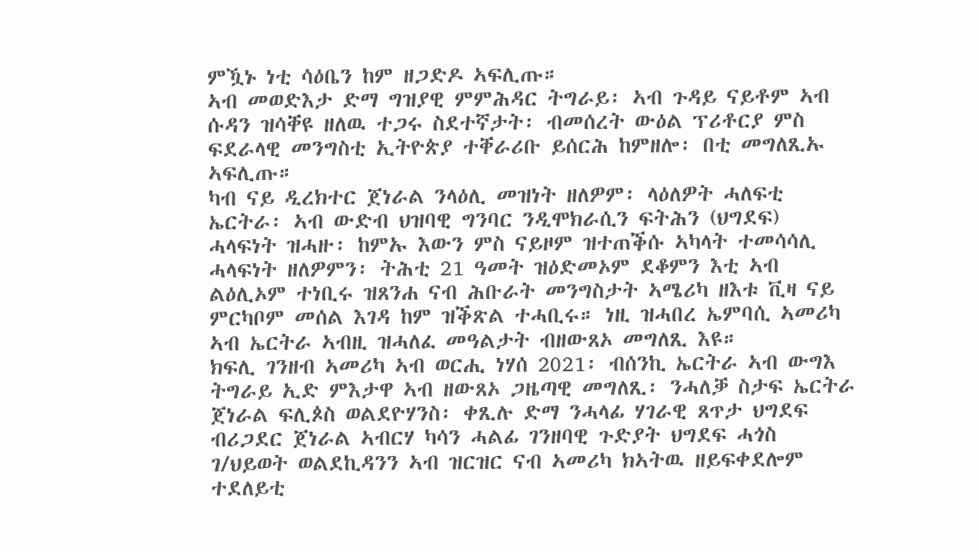ምዃኑ ነቲ ሳዕቤን ከም ዘጋድዶ ኣፍሊጡ።
ኣብ መወድእታ ድማ ግዝያዊ ምምሕዳር ትግራይ፡ ኣብ ጉዳይ ናይቶም ኣብ ሱዳን ዝሳቐዩ ዘለዉ ተጋሩ ስደተኛታት፡ ብመሰረት ውዕል ፕሪቶርያ ምስ ፍደራላዊ መንግስቲ ኢትዮጵያ ተቐራሪቡ ይሰርሕ ከምዘሎ፡ በቲ መግለጺኡ ኣፍሊጡ።
ካብ ናይ ዲረክተር ጀነራል ንላዕሊ መዝነት ዘለዎም፡ ላዕለዎት ሓለፍቲ ኤርትራ፡ ኣብ ውድብ ህዝባዊ ግንባር ንዲሞክራሲን ፍትሕን (ህግደፍ) ሓላፍነት ዝሓዙ፡ ከምኡ እውን ምስ ናይዞም ዝተጠቕሱ ኣካላት ተመሳሳሊ ሓላፍነት ዘለዎምን፡ ትሕቲ 21 ዓመት ዝዕድመኦም ደቆምን እቲ ኣብ ልዕሊኦም ተነቢሩ ዝጸንሐ ናብ ሕቡራት መንግስታት ኣሜሪካ ዘእቱ ቪዛ ናይ ምርካቦም መሰል እገዳ ከም ዝቕጽል ተሓቢሩ። ነዚ ዝሓበረ ኤምባሲ ኣመሪካ ኣብ ኤርትራ ኣብዚ ዝሓለፈ መዓልታት ብዘውጸኦ መግለጺ እዩ።
ክፍሊ ገንዘብ ኣመሪካ ኣብ ወርሒ ነሃሰ 2021፡ ብሰንኪ ኤርትራ ኣብ ውግእ ትግራይ ኢድ ምእታዋ ኣብ ዘውጸኦ ጋዜጣዊ መግለጺ፡ ንሓለቓ ስታፍ ኤርትራ ጀነራል ፍሊጶስ ወልደዮሃንስ፡ ቀጺሉ ድማ ንሓላፊ ሃገራዊ ጸጥታ ህግደፍ ብሪጋደር ጀነራል ኣብርሃ ካሳን ሓልፊ ገንዘባዊ ጉድያት ህግደፍ ሓጎስ ገ/ህይወት ወልደኪዳንን ኣብ ዝርዝር ናብ ኣመሪካ ክኣትዉ ዘይፍቀደሎም ተደለይቲ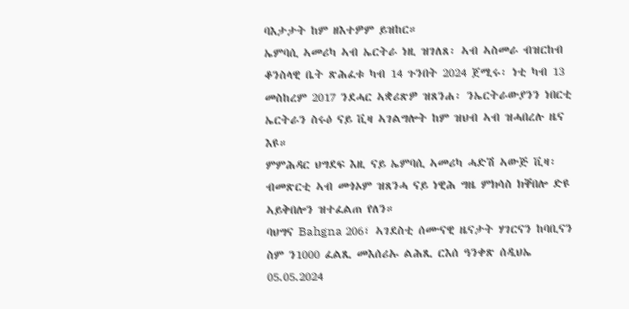ባእታታት ከም ዘእተዎም ይዝከር።
ኤምባሲ ኣመሪካ ኣብ ኤርትራ ነዚ ዝገለጸ፡ ኣብ ኣስመራ ብዝርከብ ቆንስላዊ ቤት ጽሕፈቱ ካብ 14 ጉንበት 2024 ጀሚሩ፡ ነቲ ካብ 13 መስከረም 2017 ንደሓር ኣቋሪጽዎ ዝጸንሐ፡ ንኤርትራውያንን ነበርቲ ኤርትራን ስሩዕ ናይ ቪዛ ኣገልግሎት ከም ዝህብ ኣብ ዝሓበረሉ ዜና እዩ።
ምምሕዳር ህግደፍ እዚ ናይ ኤምባሲ ኣመሪካ ሓድሽ ኣውጅ ቪዛ፡ ብመጽርቲ ኣብ መጎኦም ዝጸንሓ ናይ ነዊሕ ግዜ ምክሳስ ክቐበሎ ድዩ ኣይቅበሎን ዝተፈልጠ የለን።
ባህግና Bahgna 206፣ ኣገደስቲ ሰሙናዊ ዜናታት ሃገርናን ከባቢናን ስም ን1000 ፈልጺ መእሰሪኡ ልሕጺ ርእሰ ዓንቀጽ ሰዲህኤ 05.05.2024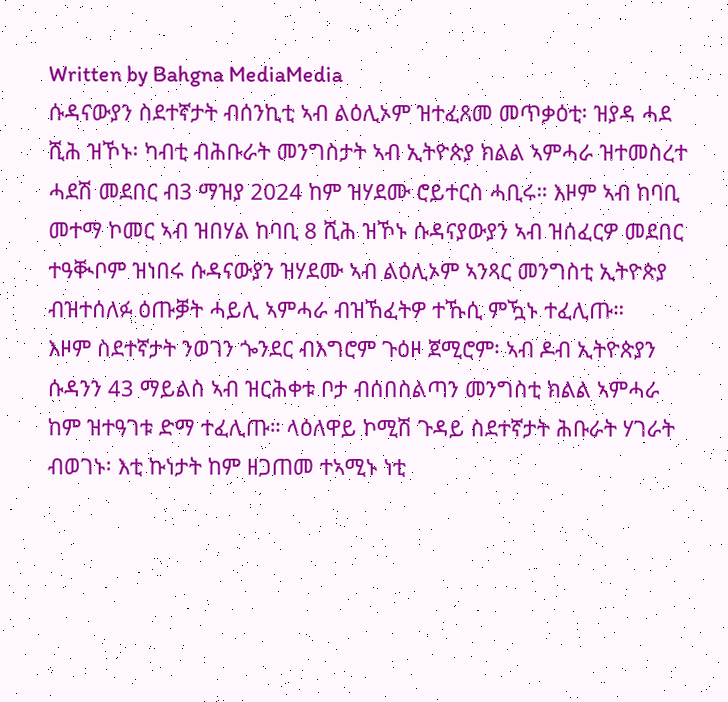Written by Bahgna MediaMedia
ሱዳናውያን ስደተኛታት ብሰንኪቲ ኣብ ልዕሊኦም ዝተፈጸመ መጥቃዕቲ፡ ዝያዳ ሓደ ሺሕ ዝኾኑ፡ ካብቲ ብሕቡራት መንግስታት ኣብ ኢትዮጵያ ክልል ኣምሓራ ዝተመስረተ ሓደሽ መደበር ብ3 ማዝያ 2024 ከም ዝሃደሙ ሮይተርስ ሓቢሩ። እዞም ኣብ ከባቢ መተማ ኮመር ኣብ ዝበሃል ከባቢ 8 ሺሕ ዝኾኑ ሱዳናያውያን ኣብ ዝሰፈርዎ መደበር ተዓቚቦም ዝነበሩ ሱዳናውያን ዝሃደሙ ኣብ ልዕሊኦም ኣንጻር መንግስቲ ኢትዮጵያ ብዝተሰለፉ ዕጡቓት ሓይሊ ኣምሓራ ብዝኸፈትዎ ተኹሲ ምዃኑ ተፈሊጡ።
እዞም ስደተኛታት ንወገን ጐንደር ብእግሮም ጉዕዞ ጀሚሮም፡ ኣብ ዶብ ኢትዮጵያን ሱዳንን 43 ማይልስ ኣብ ዝርሕቀቱ ቦታ ብሰበስልጣን መንግስቲ ክልል ኣምሓራ ከም ዝተዓገቱ ድማ ተፈሊጡ። ላዕለዋይ ኮሚሽ ጉዳይ ስደተኛታት ሕቡራት ሃገራት ብወገኑ፡ እቲ ኩነታት ከም ዘጋጠመ ተኣሚኑ ነቲ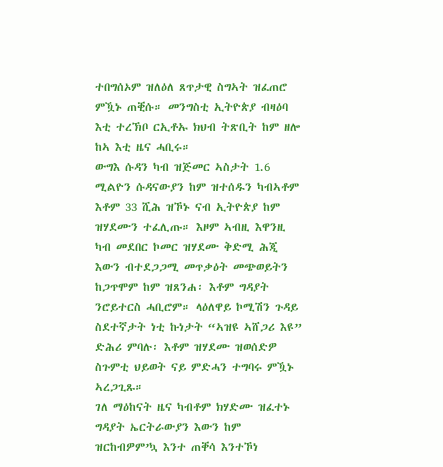ተበግሰኦም ዝለዕለ ጸጥታዊ ስግኣት ዝፈጠሮ ምዃኑ ጠቒሱ። መንግስቲ ኢትዮጵያ ብዛዕባ እቲ ተረኽቦ ርኢቶኡ ክህብ ትጽቢት ከም ዘሎ ከኣ እቲ ዜና ሓቢሩ።
ውግእ ሱዳን ካብ ዝጅመር ኣስታት 1.6 ሚልዮን ሱዳናውያን ከም ዝተሰዱን ካብኣቶም እቶም 33 ሺሕ ዝኾኑ ናብ ኢትዮጵያ ከም ዝሃደሙን ተፈሊጡ። እዞም ኣብዚ እዋንዚ ካብ መደበር ኮመር ዝሃደሙ ቅድሚ ሕጂ እውን ብተደጋጋሚ መጥቃዕት መጭወይትን ከጋጥሞም ከም ዝጸንሐ፡ እቶም ግዳያት ንሮይተርስ ሓቢሮም። ላዕለዋይ ኮሚሽን ጉዳይ ስደተኛታት ነቲ ኩነታት “ኣዝዩ ኣሸጋሪ እዩ” ድሕሪ ምባሉ፡ እቶም ዝሃደሙ ዝወሰድዎ ስጉምቲ ህይወት ናይ ምድሓን ተግባሩ ምዃኑ ኣረጋጊጹ።
ገለ ማዕከናት ዜና ካብቶም ክሃድሙ ዝፈተኑ ግዳያት ኤርትራውያን እውን ከም ዝርከብዎም’ኳ እንተ ጠቐሳ እንተኾነ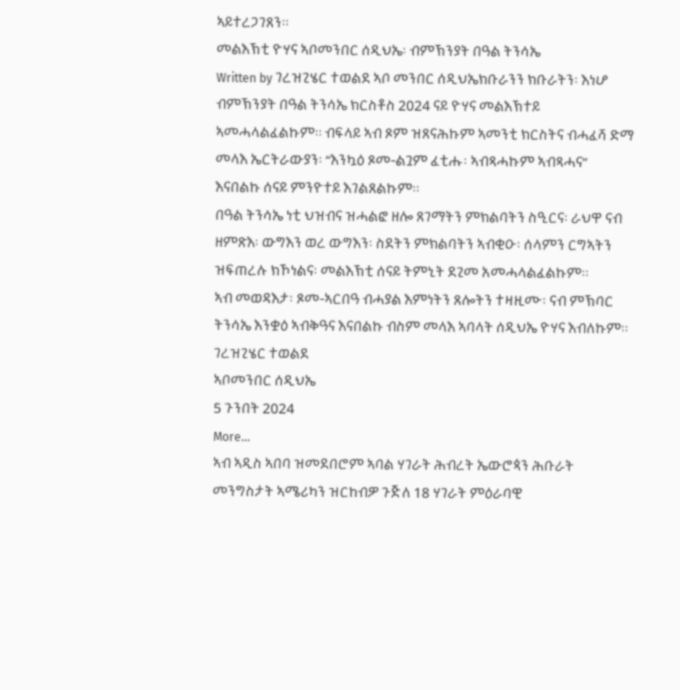ኣይተረጋገጸን።
መልእኽቲ ዮሃና ኣቦመንበር ሰዲህኤ፡ ብምኽንያት በዓል ትንሳኤ
Written by ገረዝጊሄር ተወልደ ኣቦ መንበር ሰዲህኤክቡራንን ክቡራትን፡ እነሆ ብምኽንያት በዓል ትንሳኤ ክርስቶስ 2024 ናይ ዮሃና መልእኽተይ ኣመሓላልፈልኩም። ብፍላይ ኣብ ጾም ዝጸናሕኩም ኣመንቲ ክርስትና ብሓፈሻ ድማ መላእ ኤርትራውያን፡ “እንኳዕ ጾመ-ልጓም ፈቲሑ፡ ኣብጻሓኩም ኣብጻሓና” እናበልኩ ሰናይ ምንዮተይ እገልጸልኩም።
በዓል ትንሳኤ ነቲ ህዝብና ዝሓልፎ ዘሎ ጸገማትን ምክልባትን ስዒርና፡ ራህዋ ናብ ዘምጽእ፡ ውግእን ወረ ውግእን፡ ስደትን ምክልባትን ኣብቂዑ፡ ሰላምን ርግኣትን ዝፍጠረሉ ክኾነልና፡ መልእኽቲ ሰናይ ትምኒት ደጊመ አመሓላልፈልኩም።
ኣብ መወዳእታ፡ ጾመ-ኣርበዓ ብሓያል እምነትን ጸሎትን ተዛዚሙ፡ ናብ ምኽባር ትንሳኤ እንቋዕ ኣብቅዓና እናበልኩ ብስም መላእ ኣባላት ሰዲህኤ ዮሃና እብለኩም።
ገረዝጊሄር ተወልደ
ኣቦመንበር ሰዲህኤ
5 ጉንበት 2024
More...
ኣብ ኣዲስ ኣበባ ዝመደበሮም ኣባል ሃገራት ሕብረት ኤውሮጳን ሕቡራት መንግስታት ኣሜሪካን ዝርከብዎ ጉጅለ 18 ሃገራት ምዕራባዊ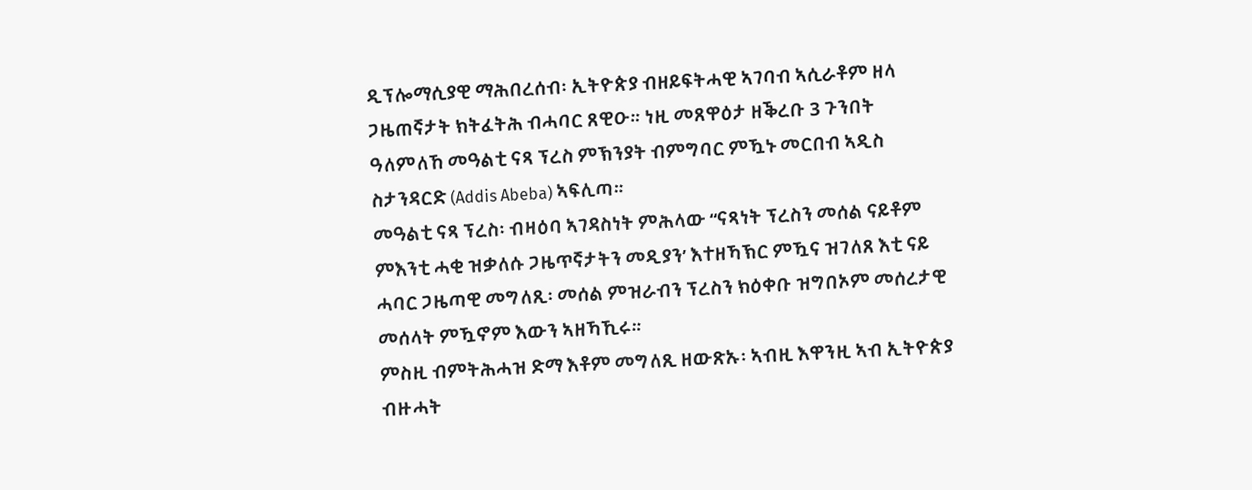ዲፕሎማሲያዊ ማሕበረሰብ፡ ኢትዮጵያ ብዘይፍትሓዊ ኣገባብ ኣሲራቶም ዘላ ጋዜጠኛታት ክትፈትሕ ብሓባር ጸዊዑ። ነዚ መጸዋዕታ ዘቕረቡ 3 ጉንበት ዓለምለኸ መዓልቲ ናጻ ፕረስ ምኽንያት ብምግባር ምዃኑ መርበብ ኣዲስ ስታንዳርድ (Addis Abeba) ኣፍሊጣ።
መዓልቲ ናጻ ፕረስ፡ ብዛዕባ ኣገዳስነት ምሕላው “ናጻነት ፕረስን መሰል ናይቶም ምእንቲ ሓቂ ዝቃለሱ ጋዜጥኛታትን መዲያን’ እተዘኻኽር ምዃና ዝገለጸ እቲ ናይ ሓባር ጋዜጣዊ መግለጺ፡ መሰል ምዝራብን ፕረስን ክዕቀቡ ዝግበኦም መሰረታዊ መሰላት ምዃኖም እውን ኣዘኻኺሩ።
ምስዚ ብምትሕሓዝ ድማ እቶም መግለጺ ዘውጽኡ፡ ኣብዚ እዋንዚ ኣብ ኢትዮጵያ ብዙሓት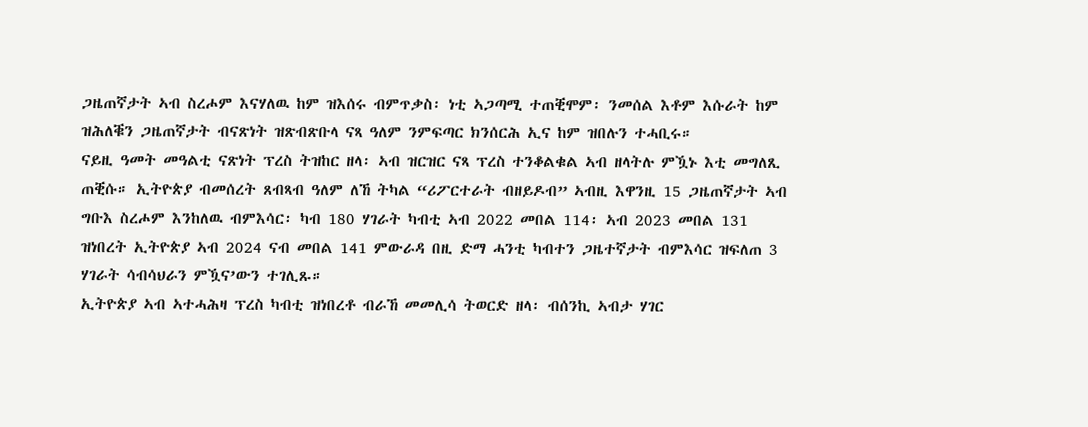ጋዜጠኛታት ኣብ ስረሖም እናሃለዉ ከም ዝእሰሩ ብምጥቃስ፡ ነቲ ኣጋጣሚ ተጠቒሞም፡ ንመሰል እቶም እሱራት ከም ዝሕለቑን ጋዜጠኛታት ብናጽነት ዝጽብጽቡላ ናጻ ዓለም ንምፍጣር ክንሰርሕ ኢና ከም ዝበሉን ተሓቢሩ።
ናይዚ ዓመት መዓልቲ ናጽነት ፕረስ ትዝከር ዘላ፡ ኣብ ዝርዝር ናጻ ፕረስ ተንቆልቁል ኣብ ዘላትሉ ምዃኑ እቲ መግለጺ ጠቒሱ። ኢትዮጵያ ብመሰረት ጸብጻብ ዓለም ለኸ ትካል “ሪፖርተራት ብዘይዶብ” ኣብዚ እዋንዚ 15 ጋዜጠኛታት ኣብ ግቡእ ስረሖም እንከለዉ ብምእሳር፡ ካብ 180 ሃገራት ካብቲ ኣብ 2022 መበል 114፡ ኣብ 2023 መበል 131 ዝነበረት ኢትዮጵያ ኣብ 2024 ናብ መበል 141 ምውራዳ በዚ ድማ ሓንቲ ካብተን ጋዜተኛታት ብምእሳር ዝፍለጠ 3 ሃገራት ሳብሳህራን ምዃና’ውን ተገሊጹ።
ኢትዮጵያ ኣብ ኣተሓሕዛ ፕረስ ካብቲ ዝነበረቶ ብራኸ መመሊሳ ትወርድ ዘላ፡ ብሰንኪ ኣብታ ሃገር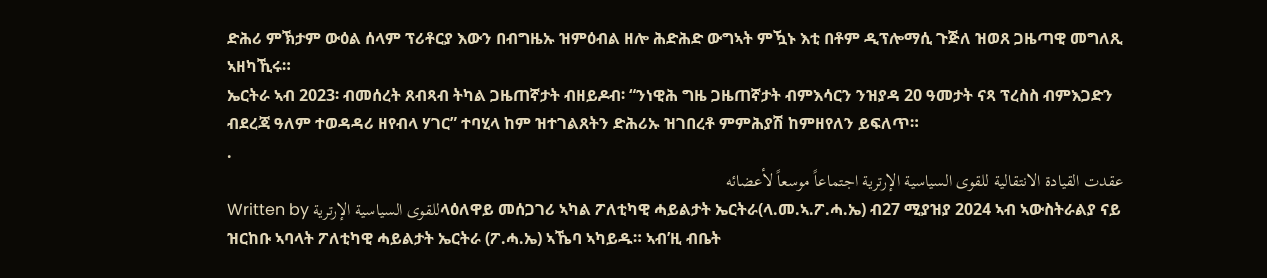ድሕሪ ምኽታም ውዕል ሰላም ፕሪቶርያ እውን በብግዜኡ ዝምዕብል ዘሎ ሕድሕድ ውግኣት ምዃኑ እቲ በቶም ዲፕሎማሲ ጉጅለ ዝወጸ ጋዜጣዊ መግለጺ ኣዘካኺሩ።
ኤርትራ ኣብ 2023፡ ብመሰረት ጸብጻብ ትካል ጋዜጠኛታት ብዘይዶብ፡ “ንነዊሕ ግዜ ጋዜጠኛታት ብምእሳርን ንዝያዳ 20 ዓመታት ናጻ ፕረስስ ብምእጋድን ብደረጃ ዓለም ተወዳዳሪ ዘየብላ ሃገር” ተባሂላ ከም ዝተገልጸትን ድሕሪኡ ዝገበረቶ ምምሕያሽ ከምዘየለን ይፍለጥ።
.
عقدت القيادة الانتقالية للقوى السياسية الإرترية اجتماعاً موسعاً لأعضائه
Written by للقوى السياسية الإرتريةላዕለዋይ መሰጋገሪ ኣካል ፖለቲካዊ ሓይልታት ኤርትራ(ላ.መ.ኣ.ፖ.ሓ.ኤ) ብ27 ሚያዝያ 2024 ኣብ ኣውስትራልያ ናይ ዝርከቡ ኣባላት ፖለቲካዊ ሓይልታት ኤርትራ (ፖ.ሓ.ኤ) ኣኼባ ኣካይዱ። ኣብ’ዚ ብቤት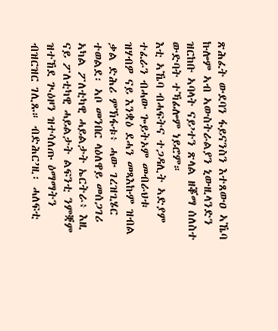ጽሕፈት ውደባን ፋይናንስን እተጸውዐ ኣኼባ ኩሎም ኣብ ኣውስትራልያን ኒውዚላንድን ዝርከቡ ኣባላት ናይ’ተን ጽላል ዘቖማ ሰለስተ ውድባት ተኻፊሎም ነይሮም።
እቲ ኣኼባ ብሓፍትና ተጋዳሊት ኣድያም ተፈራን ብሓው ጐይትኦም መብራህቱ ዝሃብዎ ናይ እንቋዕ ደሓን መጻእኩም ዝብል ቃል ድሕሪ ምኽፋቱ፥ ሓው ገረዝጊሄር ተወልደ፡ ኣቦ መንበር ላዕለዋይ መሰጋገሪ ኣካል ፖለቲካዊ ሓይልታት ኤርትራ፥ እዚ ናይ ፖለቲካዊ ሓይልታት ልፍንቲ ንምቛም ዝተኸደ ጒዕዞን ዝተሳለጡ ዕማማትን ብዝርዝር ገሊጹ። ብድሕር’ዚ፡ ሓለፍቲ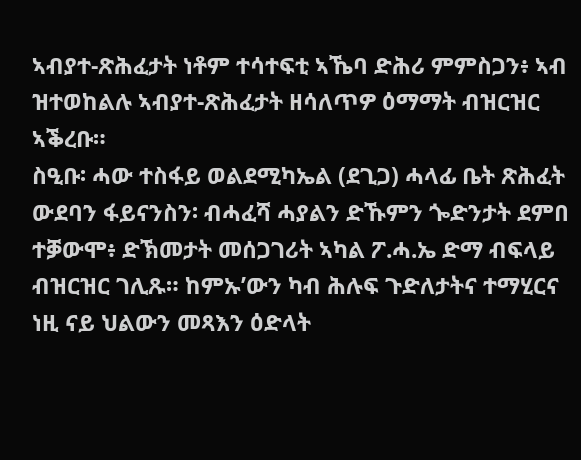ኣብያተ-ጽሕፈታት ነቶም ተሳተፍቲ ኣኼባ ድሕሪ ምምስጋን፥ ኣብ ዝተወከልሉ ኣብያተ-ጽሕፈታት ዘሳለጥዎ ዕማማት ብዝርዝር ኣቕረቡ።
ስዒቡ፡ ሓው ተስፋይ ወልደሚካኤል (ደጊጋ) ሓላፊ ቤት ጽሕፈት ውደባን ፋይናንስን፡ ብሓፈሻ ሓያልን ድኹምን ጐድንታት ደምበ ተቓውሞ፥ ድኽመታት መሰጋገሪት ኣካል ፖ.ሓ.ኤ ድማ ብፍላይ ብዝርዝር ገሊጹ። ከምኡ’ውን ካብ ሕሉፍ ጉድለታትና ተማሂርና ነዚ ናይ ህልውን መጻእን ዕድላት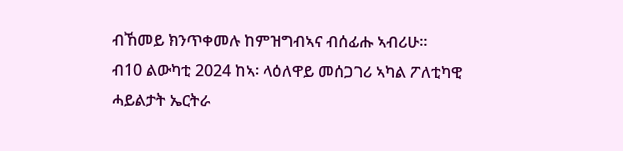ብኸመይ ክንጥቀመሉ ከምዝግብኣና ብሰፊሑ ኣብሪሁ።
ብ10 ልውካቲ 2024 ከኣ፡ ላዕለዋይ መሰጋገሪ ኣካል ፖለቲካዊ ሓይልታት ኤርትራ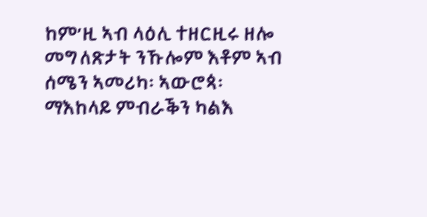ከም’ዚ ኣብ ላዕሊ ተዘርዚሩ ዘሎ መግለጽታት ንኹሎም እቶም ኣብ ሰሜን ኣመሪካ፡ ኣውሮጳ፡ ማእከላይ ምብራቕን ካልእ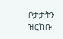ቦታታትን ዝርከቡ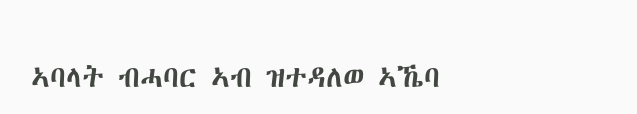ኣባላት ብሓባር ኣብ ዝተዳለወ ኣኼባ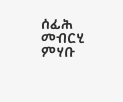ሰፊሕ መብርሂ ምሃቡ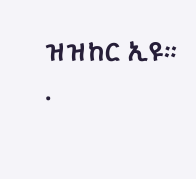ዝዝከር ኢዩ።
.